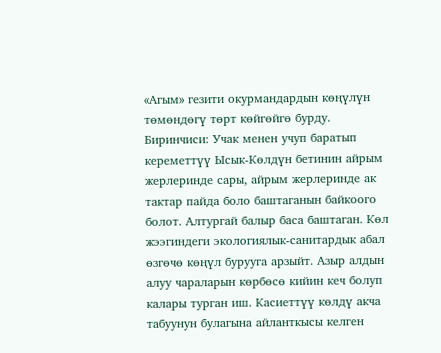«Агым» гезити окурмандардын көңүлүн төмөндөгү төрт көйгөйгө бурду. Биринчиси: Учак менен учуп баратып кереметтүү Ысык-Көлдүн бетинин айрым жерлеринде сары, айрым жерлеринде ак тактар пайда боло баштаганын байкоого болот. Алтургай балыр баса баштаган. Көл жээгиндеги экологиялык-санитардык абал өзгөчө көңүл бурууга арзыйт. Азыр алдын алуу чараларын көрбөсө кийин кеч болуп калары турган иш. Касиеттүү көлдү акча табуунун булагына айланткысы келген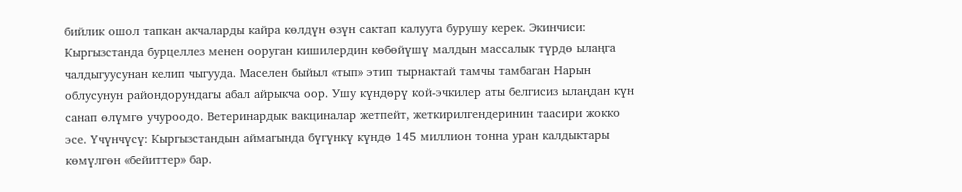бийлик ошол тапкан акчаларды кайра көлдүн өзүн сактап калууга бурушу керек. Экинчиси: Кыргызстанда бурцеллез менен ооруган кишилердин көбөйүшү малдын массалык түрдө ылаңга чалдыгуусунан келип чыгууда. Маселен быйыл «тып» этип тырнактай тамчы тамбаган Нарын облусунун райондорундагы абал айрыкча оор. Ушу күндөрү кой-эчкилер аты белгисиз ылаңдан күн санап өлүмгө учуроодо. Ветеринардык вакциналар жетпейт, жеткирилгендеринин таасири жокко эсе. Үчүнчүсү: Кыргызстандын аймагында бүгүнкү күндө 145 миллион тонна уран калдыктары көмүлгөн «бейиттер» бар.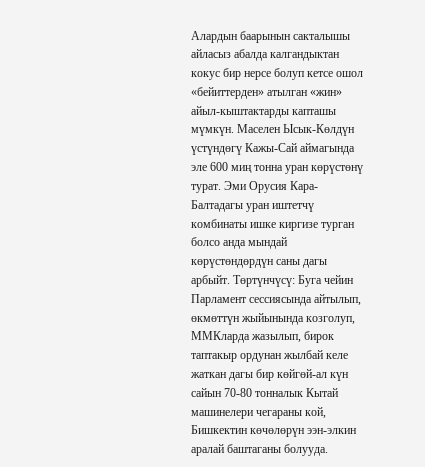Алардын баарынын сакталышы айласыз абалда калгандыктан кокус бир нерсе болуп кетсе ошол «бейиттерден» атылган «жин» айыл-кыштактарды капташы мүмкүн. Маселен Ысык-Көлдүн үстүндөгү Кажы-Сай аймагында эле 600 миң тонна уран көрүстөнү турат. Эми Орусия Кара-Балтадагы уран иштетчү комбинаты ишке киргизе турган болсо анда мындай көрүстөндөрдүн саны дагы арбыйт. Төртүнчүсү: Буга чейин Парламент сессиясында айтылып, өкмөттүн жыйынында козголуп, ММКларда жазылып, бирок таптакыр ордунан жылбай келе жаткан дагы бир көйгөй-ал күн сайын 70-80 тонналык Кытай машинелери чегараны кой, Бишкектин көчөлөрүн ээн-элкин аралай баштаганы болууда.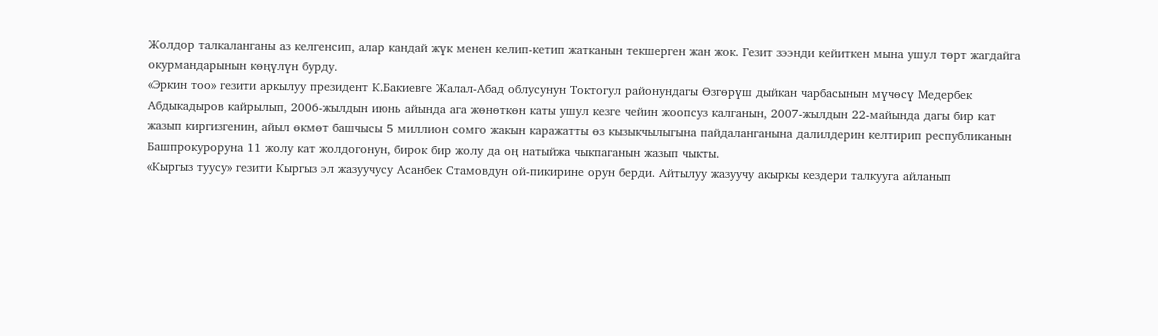Жолдор талкаланганы аз келгенсип, алар кандай жүк менен келип-кетип жатканын текшерген жан жок. Гезит зээнди кейиткен мына ушул төрт жагдайга окурмандарынын көңүлүн бурду.
«Эркин тоо» гезити аркылуу президент К.Бакиевге Жалал-Абад облусунун Токтогул районундагы Өзгөрүш дыйкан чарбасынын мүчөсү Медербек Абдыкадыров кайрылып, 2006-жылдын июнь айында ага жөнөткөн каты ушул кезге чейин жоопсуз калганын, 2007-жылдын 22-майында дагы бир кат жазып киргизгенин, айыл өкмөт башчысы 5 миллион сомго жакын каражатты өз кызыкчылыгына пайдаланганына далилдерин келтирип республиканын Башпрокуроруна 11 жолу кат жолдогонун, бирок бир жолу да оң натыйжа чыкпаганын жазып чыкты.
«Кыргыз туусу» гезити Кыргыз эл жазуучусу Асанбек Стамовдун ой-пикирине орун берди. Айтылуу жазуучу акыркы кездери талкууга айланып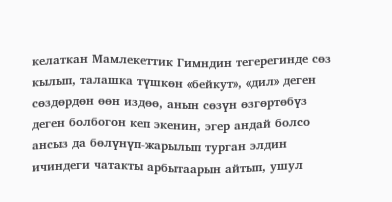келаткан Мамлекеттик Гимндин тегерегинде сөз кылып, талашка түшкөн «бейкут», «дил» деген сөздөрдөн өөн издөө, анын сөзүн өзгөртөбүз деген болбогон кеп экенин, эгер андай болсо ансыз да бөлүнүп-жарылып турган элдин ичиндеги чатакты арбытаарын айтып, ушул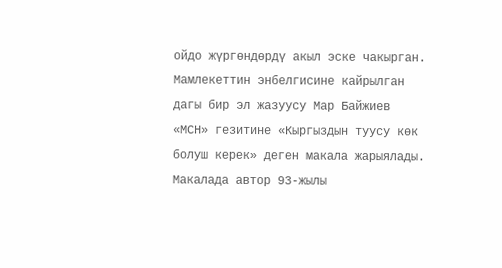ойдо жүргөндөрдү акыл эске чакырган.
Мамлекеттин энбелгисине кайрылган дагы бир эл жазуусу Мар Байжиев «МСН» гезитине «Кыргыздын туусу көк болуш керек» деген макала жарыялады. Макалада автор 93-жылы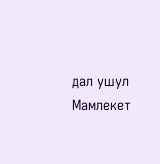дал ушул Мамлекет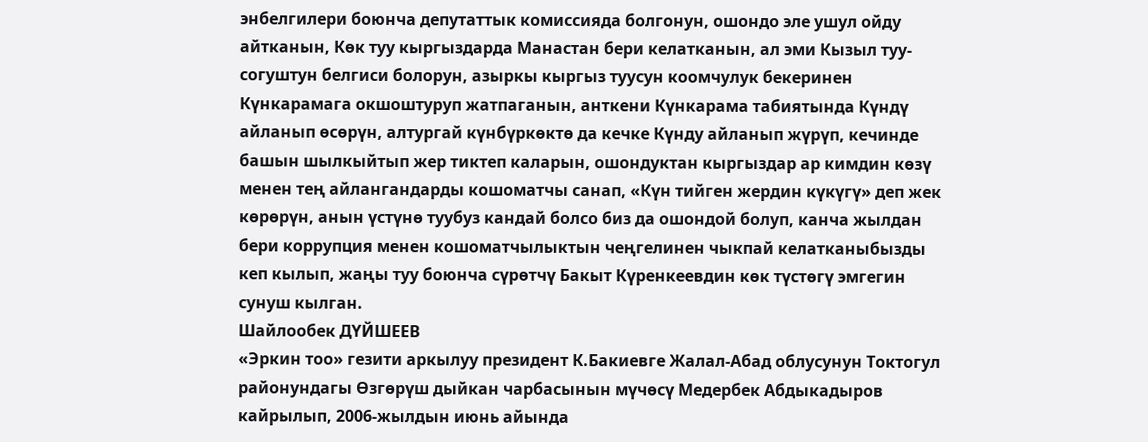энбелгилери боюнча депутаттык комиссияда болгонун, ошондо эле ушул ойду айтканын, Көк туу кыргыздарда Манастан бери келатканын, ал эми Кызыл туу- согуштун белгиси болорун, азыркы кыргыз туусун коомчулук бекеринен Күнкарамага окшоштуруп жатпаганын, анткени Күнкарама табиятында Күндү айланып өсөрүн, алтургай күнбүркөктө да кечке Күнду айланып жүрүп, кечинде башын шылкыйтып жер тиктеп каларын, ошондуктан кыргыздар ар кимдин көзү менен тең айлангандарды кошоматчы санап, «Күн тийген жердин күкүгү» деп жек көрөрүн, анын үстүнө туубуз кандай болсо биз да ошондой болуп, канча жылдан бери коррупция менен кошоматчылыктын чеңгелинен чыкпай келатканыбызды кеп кылып, жаңы туу боюнча сүрөтчү Бакыт Күренкеевдин көк түстөгү эмгегин сунуш кылган.
Шайлообек ДҮЙШЕЕВ
«Эркин тоо» гезити аркылуу президент К.Бакиевге Жалал-Абад облусунун Токтогул районундагы Өзгөрүш дыйкан чарбасынын мүчөсү Медербек Абдыкадыров кайрылып, 2006-жылдын июнь айында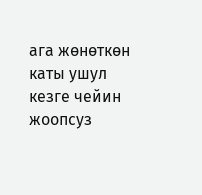ага жөнөткөн каты ушул кезге чейин жоопсуз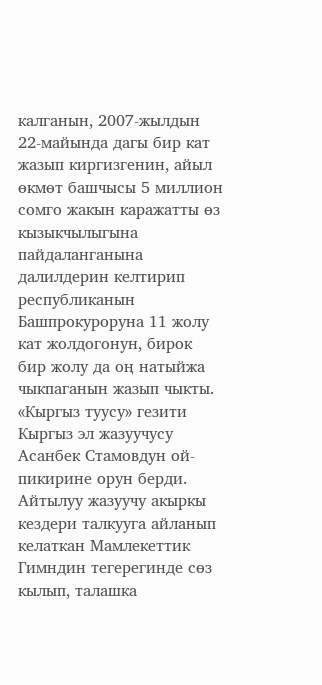калганын, 2007-жылдын 22-майында дагы бир кат жазып киргизгенин, айыл өкмөт башчысы 5 миллион сомго жакын каражатты өз кызыкчылыгына пайдаланганына далилдерин келтирип республиканын Башпрокуроруна 11 жолу кат жолдогонун, бирок бир жолу да оң натыйжа чыкпаганын жазып чыкты.
«Кыргыз туусу» гезити Кыргыз эл жазуучусу Асанбек Стамовдун ой-пикирине орун берди. Айтылуу жазуучу акыркы кездери талкууга айланып келаткан Мамлекеттик Гимндин тегерегинде сөз кылып, талашка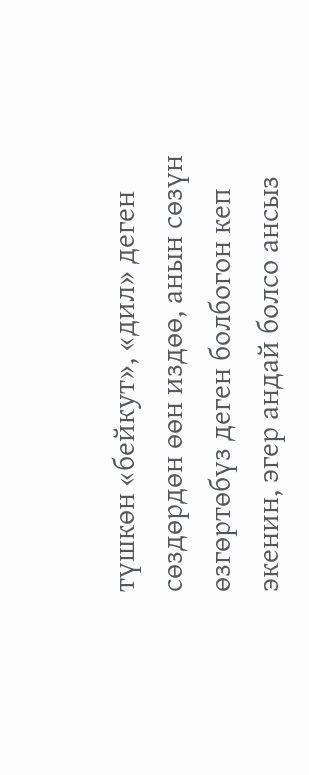түшкөн «бейкут», «дил» деген сөздөрдөн өөн издөө, анын сөзүн өзгөртөбүз деген болбогон кеп экенин, эгер андай болсо ансыз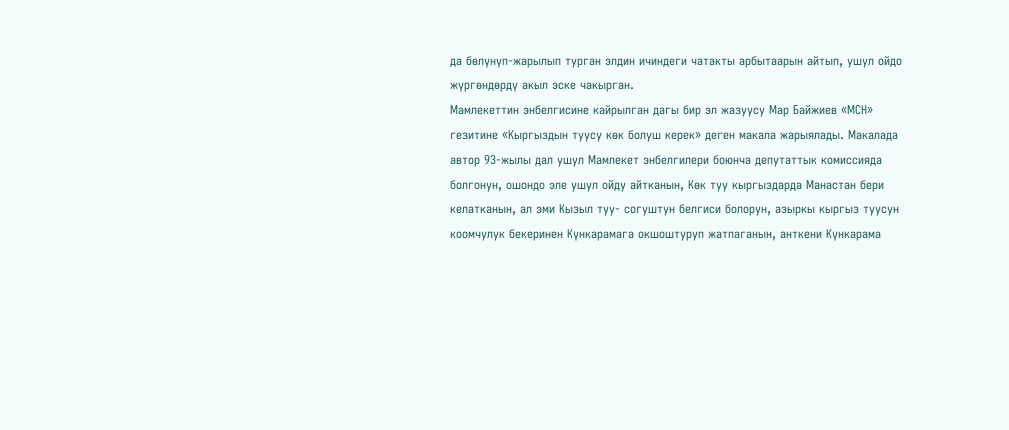да бөлүнүп-жарылып турган элдин ичиндеги чатакты арбытаарын айтып, ушул ойдо жүргөндөрдү акыл эске чакырган.
Мамлекеттин энбелгисине кайрылган дагы бир эл жазуусу Мар Байжиев «МСН» гезитине «Кыргыздын туусу көк болуш керек» деген макала жарыялады. Макалада автор 93-жылы дал ушул Мамлекет энбелгилери боюнча депутаттык комиссияда болгонун, ошондо эле ушул ойду айтканын, Көк туу кыргыздарда Манастан бери келатканын, ал эми Кызыл туу- согуштун белгиси болорун, азыркы кыргыз туусун коомчулук бекеринен Күнкарамага окшоштуруп жатпаганын, анткени Күнкарама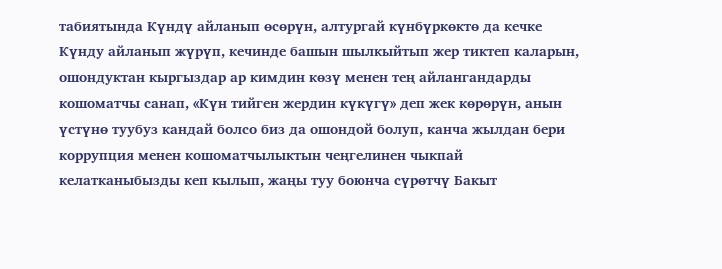табиятында Күндү айланып өсөрүн, алтургай күнбүркөктө да кечке Күнду айланып жүрүп, кечинде башын шылкыйтып жер тиктеп каларын, ошондуктан кыргыздар ар кимдин көзү менен тең айлангандарды кошоматчы санап, «Күн тийген жердин күкүгү» деп жек көрөрүн, анын үстүнө туубуз кандай болсо биз да ошондой болуп, канча жылдан бери коррупция менен кошоматчылыктын чеңгелинен чыкпай келатканыбызды кеп кылып, жаңы туу боюнча сүрөтчү Бакыт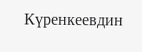Күренкеевдин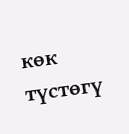көк түстөгү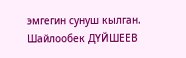эмгегин сунуш кылган.
Шайлообек ДҮЙШЕЕВ